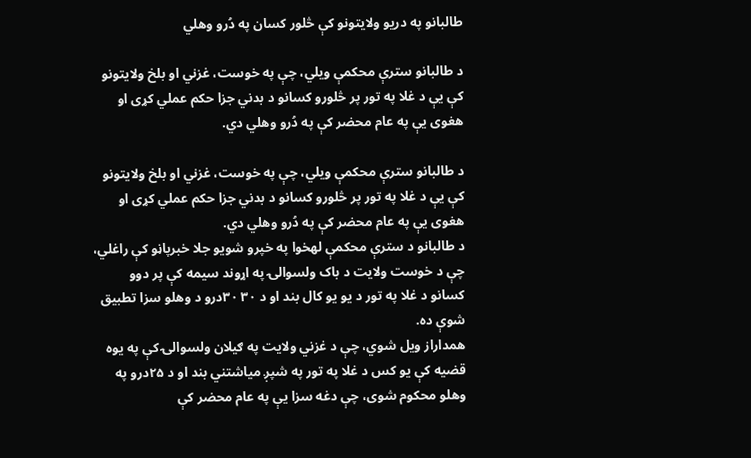طالبانو په دریو ولایتونو کې څلور کسان په دُرو وهلي

د طالبانو سترې محکمې ویلي، چې په خوست، غزني او بلخ ولایتونو کې یې د غلا په تور پر څلورو کسانو د بدني جزا حکم عملي کړی او هغوی یې په عام محضر کې په دُرو وهلي دي.

د طالبانو سترې محکمې ویلي، چې په خوست، غزني او بلخ ولایتونو کې یې د غلا په تور پر څلورو کسانو د بدني جزا حکم عملي کړی او هغوی یې په عام محضر کې په دُرو وهلي دي.
د طالبانو د سترې محکمې لهخوا په خپرو شویو جلا خبرپاڼو کې راغلي، چې د خوست ولایت د باک ولسوالۍ په اړوند سیمه کې پر دوو کسانو د غلا په تور د یو یو کال بند او د ۳۰ ۳۰درو د وهلو سزا تطبیق شوې ده.
همداراز ویل شوي، چې د غزني ولایت په ګیلان ولسوالۍ کې په یوه قضیه کې یو کس د غلا په تور په شپږ میاشتني بند او د ۲۵درو په وهلو محکوم شوی، چې دغه سزا یې په عام محضر کې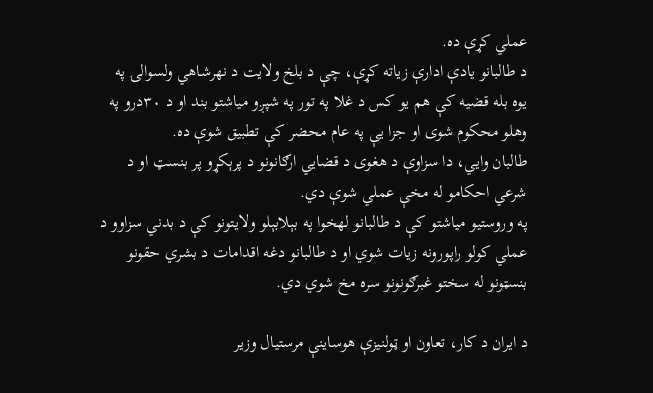عملي کړې ده.
د طالبانو یادې ادارې زیاته کړې، چې د بلخ ولایت د نهرشاهي ولسوالۍ په یوه بله قضیه کې هم یو کس د غلا په تور په شپږو میاشتو بند او د ۳۰درو په وهلو محکوم شوی او جزا یې په عام محضر کې تطبیق شوې ده.
طالبان وایي، دا سزاوې د هغوی د قضايي ارګانونو د پرېکړو پر بنسټ او د شرعي احکامو له مخې عملي شوې دي.
په وروستیو میاشتو کې د طالبانو لهخوا په بېلابېلو ولایتونو کې د بدني سزاوو د عملي کولو راپورونه زیات شوي او د طالبانو دغه اقدامات د بشري حقونو بنسټونو له سختو غبرګونونو سره مخ شوي دي.

د ایران د کار، تعاون او ټولنیزې هوساینې مرستیال وزیر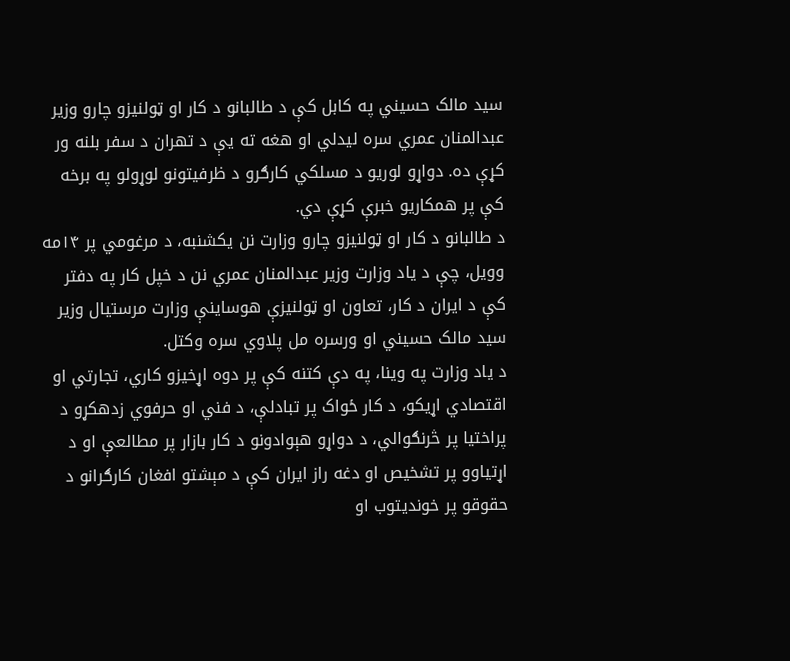سید مالک حسیني په کابل کې د طالبانو د کار او ټولنیزو چارو وزیر عبدالمنان عمري سره لیدلي او هغه ته یې د تهران د سفر بلنه ور کړې ده. دواړو لوریو د مسلکي کارګرو د ظرفیتونو لوړولو په برخه کې پر همکاریو خبرې کړې دي.
د طالبانو د کار او ټولنیزو چارو وزارت نن یکشنبه، د مرغومي پر ۱۴مه وویل، چې د یاد وزارت وزیر عبدالمنان عمري نن د خپل کار په دفتر کې د ایران د کار، تعاون او ټولنیزې هوساینې وزارت مرستیال وزیر سید مالک حسیني او ورسره مل پلاوي سره وکتل.
د یاد وزارت په وینا، په دې کتنه کې پر دوه اړخیزو کاري، تجارتي او اقتصادي اړیکو، د کار ځواک پر تبادلې، د فني او حرفوي زدهکړو د پراختیا پر څرنګوالي، د دواړو هېوادونو د کار بازار پر مطالعې او د اړتیاوو پر تشخیص او دغه راز ایران کې د مېشتو افغان کارګرانو د حقوقو پر خوندیتوب او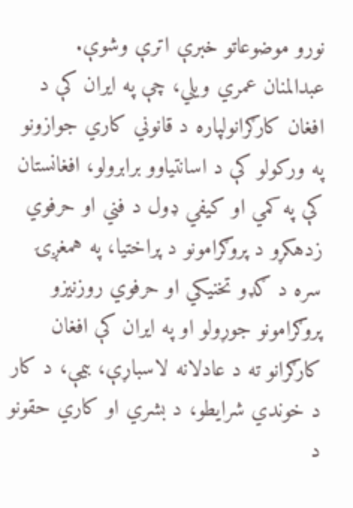نورو موضوعاتو خبرې اترې وشوې.
عبدالمنان عمري ویلي، چې په ایران کې د افغان کارګرانولپاره د قانوني کاري جوازونو په ورکولو کې د اسانتیاوو برابرولو، افغانستان کې په کمي او کیفي ډول د فني او حرفوي زدهکړو د پروګرامونو د پراختیا، په همغږۍ سره د ګډو تخنیکي او حرفوي روزنیزو پروګرامونو جوړولو او په ایران کې افغان کارګرانو ته د عادلانه لاسباړې، بیمې، د کار د خوندي شرایطو، د بشري او کاري حقونو د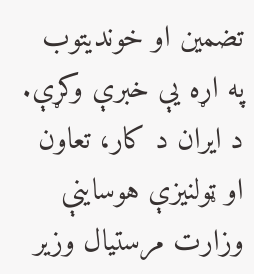تضمین او خوندیتوب په اړه یې خبرې وکړې.
د ایران د کار، تعاون او ټولنیزې هوساینې وزارت مرستیال وزیر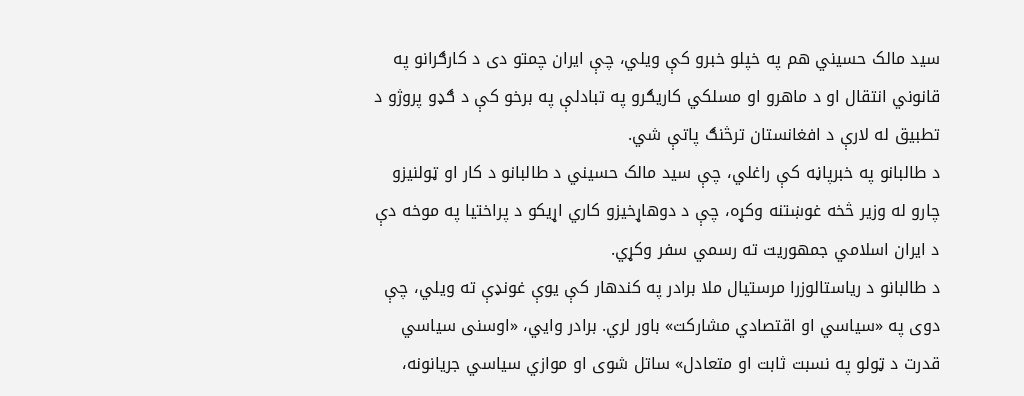سید مالک حسیني هم په خپلو خبرو کې ویلي، چې ایران چمتو دی د کارګرانو په قانوني انتقال او د ماهرو او مسلکي کاریګرو په تبادلې په برخو کې د ګډو پروژو د تطبیق له لارې د افغانستان ترڅنګ پاتې شي.
د طالبانو په خبرپاڼه کې راغلي، چې سید مالک حسیني د طالبانو د کار او ټولنیزو چارو له وزیر څخه غوښتنه وکړه، چې د دوهاړخیزو کاري اړیکو د پراختیا په موخه دې د ایران اسلامي جمهوریت ته رسمي سفر وکړي.
د طالبانو د ریاستالوزرا مرستیال ملا برادر په کندهار کې یوې غونډې ته ویلي، چې دوی په «سیاسي او اقتصادي مشارکت» باور لري. برادر وايي، «اوسنی سیاسي قدرت د ټولو په نسبت ثابت او متعادل» ساتل شوی او موازي سیاسي جریانونه،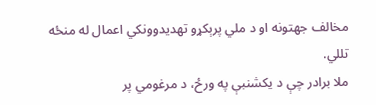مخالف جهتونه او د ملي پرېکړو تهدیدوونکي اعمال له منځه تللي.
ملا برادر چې د یکشنبې په ورځ، د مرغومي پر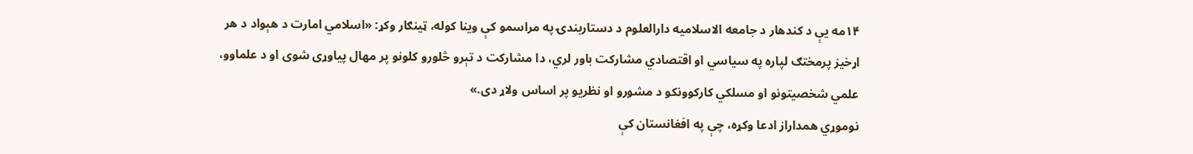۱۴مه یې د کندهار د جامعه الاسلامیه دارالعلوم د دستاربندۍ په مراسمو کې وینا کوله، ټینګار وکړ: «اسلامي امارت د هېواد د هر اړخیز پرمختګ لپاره په سیاسي او اقتصادي مشارکت باور لري، دا مشارکت د تېرو څلورو کلونو پر مهال پیاوړی شوی او د علماوو، علمي شخصیتونو او مسلکي کارکوونکو د مشورو او نظریو پر اساس ولاړ دی.»
نوموړي همداراز ادعا وکړه، چې په افغانستان کې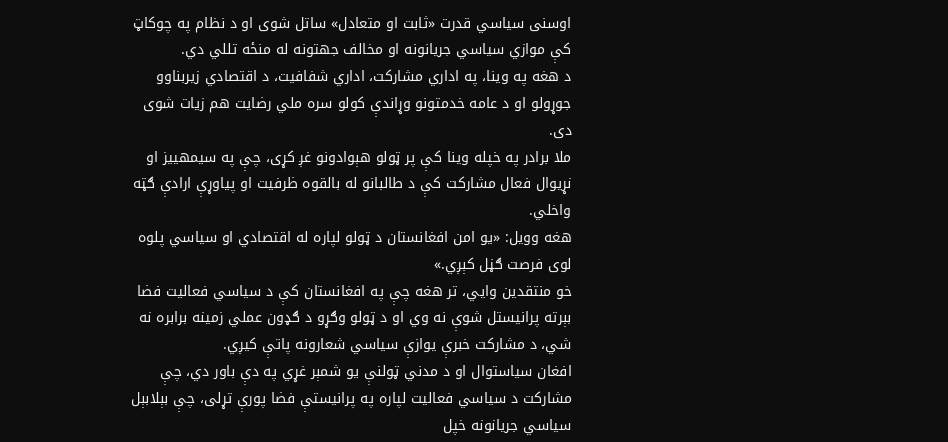اوسنی سیاسي قدرت «ثابت او متعادل» ساتل شوی او د نظام په چوکاټ کې موازي سیاسي جریانونه او مخالف جهتونه له منځه تللي دي.
د هغه په وینا، په اداري مشارکت، اداري شفافیت، د اقتصادي زیربناوو جوړولو او د عامه خدمتونو وړاندې کولو سره ملي رضایت هم زیات شوی دی.
ملا برادر په خپله وینا کې پر ټولو هېوادونو غږ کړی، چې په سیمهییز او نړیوال فعال مشارکت کې د طالبانو له بالقوه ظرفیت او پیاوړې ارادې ګټه واخلي.
هغه وویل: «یو امن افغانستان د ټولو لپاره له اقتصادي او سیاسي پلوه لوی فرصت ګڼل کېږي.»
خو منتقدین وایي، تر هغه چې په افغانستان کې د سیاسي فعالیت فضا بېرته پرانیستل شوې نه وي او د ټولو وګړو د ګډون عملي زمینه برابره نه شي، د مشارکت خبرې یوازې سیاسي شعارونه پاتې کیږي.
افغان سیاستوال او د مدني ټولنې یو شمېر غړي په دې باور دي، چې مشارکت د سیاسي فعالیت لپاره په پرانیستې فضا پورې تړلی، چې بېلابېل سیاسي جریانونه خپل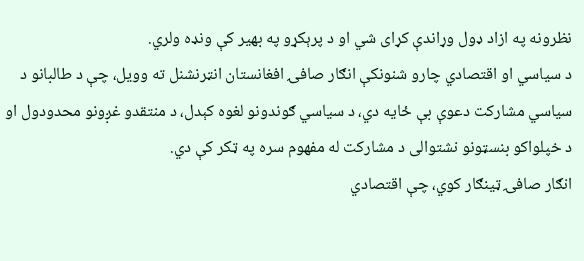نظرونه په ازاد ډول وړاندې کړای شي او د پرېکړو په بهیر کې ونډه ولري.
د سیاسي او اقتصادي چارو شنونکې انګار صافۍ افغانستان انټرنشنل ته وویل، چې د طالبانو د سیاسي مشارکت دعوې بې ځایه دي، د سیاسي ګوندونو لغوه کېدل، د منتقدو غږونو محدودول او د خپلواکو بنسټونو نشتوالی د مشارکت له مفهوم سره په ټکر کې دي.
انګار صافۍ ټینګار کوي، چې اقتصادي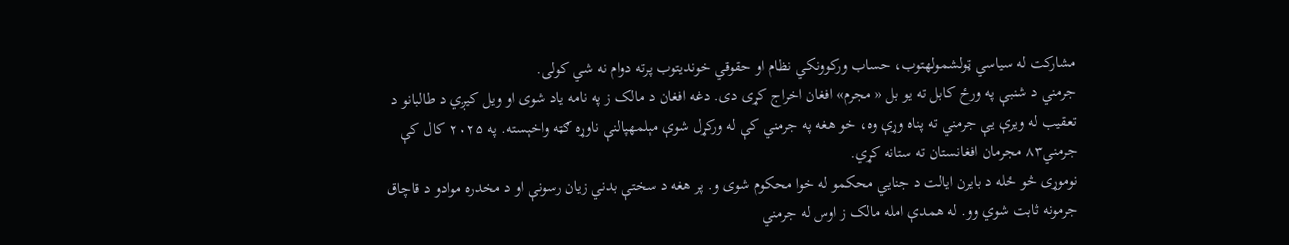مشارکت له سیاسي ټولشمولهتوب، حساب ورکوونکي نظام او حقوقي خوندیتوب پرته دوام نه شي کولی.
جرمني د شنبې په ورځ کابل ته یو بل « مجرم» افغان اخراج کړی دی. دغه افغان د مالک ز په نامه یاد شوی او ویل کیږي د طالبانو د تعقیب له ویرې یې جرمني ته پناه وړې وه، خو هغه په جرمني کې له ورکړل شوې مېلمهپالنې ناوړه ګټه واخېسته. په ۲۰۲۵ کال کې جرمني۸۳ مجرمان افغانستان ته ستانه کړي.
نوموړی څو ځله د بایرن ایالت د جنايي محکمو له خوا محکوم شوی و. پر هغه د سختې بدني زیان رسونې او د مخدره موادو د قاچاق جرمونه ثابت شوي وو. له همدې امله مالک ز اوس له جرمني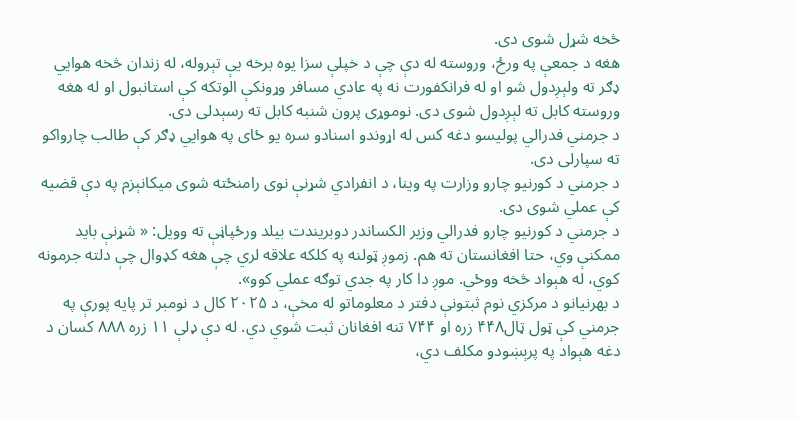څخه شړل شوی دی.
هغه د جمعې په ورځ، وروسته له دې چې د خپلې سزا یوه برخه یې تېروله، له زندان څخه هوايي ډګر ته ولېږدول شو او له فرانکفورت نه په عادي مسافر وړونکې الوتکه کې استانبول او له هغه وروسته کابل ته لېږدول شوی دی. نوموړی پرون شنبه کابل ته رسېدلی دی.
د جرمني فدرالي پولیسو دغه کس له اړوندو اسنادو سره یو ځای په هوايي ډګر کې طالب چارواکو ته سپارلی دی.
د جرمني د کورنیو چارو وزارت په وینا، د انفرادي شړنې نوی رامنځته شوی میکانېزم په دې قضیه کې عملي شوی دی.
د جرمني د کورنیو چارو فدرالي وزیر الکساندر دوبریندت بیلد ورځپاڼې ته وویل: « شړنې باید ممکنې وي، حتا افغانستان ته هم. زموږ ټولنه په کلکه علاقه لري چې هغه کډوال چې دلته جرمونه کوي، له هېواد څخه ووځي. موږ دا کار په جدي توګه عملي کوو».
د بهرنیانو د مرکزي نوم ثبتونې دفتر د معلوماتو له مخې، د ۲۰۲۵ کال د نومبر تر پایه پورې په جرمني کې ټول ټال۴۴۸ زره او ۷۴۴ تنه افغانان ثبت شوي دي. له دې ډلې ۱۱ زره ۸۸۸ کسان د دغه هېواد په پرېښودو مکلف دي،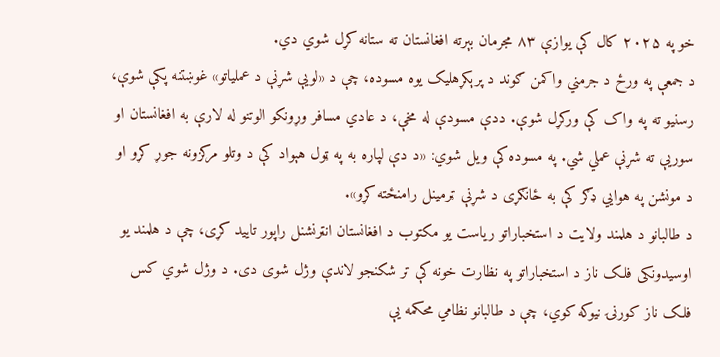خو په ۲۰۲۵ کال کې یوازې ۸۳ مجرمان بېرته افغانستان ته ستانه کړل شوي دي.
د جمعې په ورځ د جرمني واکمن ګوند د پرېکړهلیک یوه مسوده، چې د «لویې شړنې د عملیاتو» غوښتنه پکې شوې، رسنیو ته په واک کې ورکړل شوې. ددې مسودې له مخې، د عادي مسافر وړونکو الوتنو له لارې به افغانستان او سوریې ته شړنې عملي شي. په مسوده کې ویل شوي: «د دې لپاره به په ټول هېواد کې د وتلو مرکزونه جوړ کړو او د مونشن په هوايي ډګر کې به ځانګړی د شړنې ټرمینل رامنځته کړو».
د طالبانو د هلمند ولایت د استخباراتو ریاست یو مکتوب د افغانستان انټرنشنل راپور تایید کړی، چې د هلمند یو اوسیدونکی فلک ناز د استخباراتو په نظارت خونه کې تر شکنجو لاندې وژل شوی دی. د وژل شوي کس فلک ناز کورنۍ نیوکه کوي، چې د طالبانو نظامي محکمه یې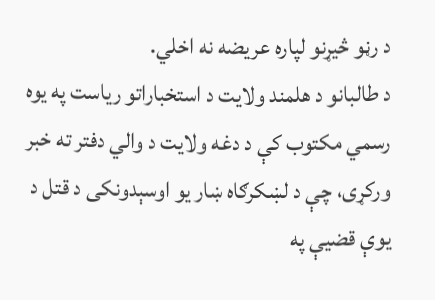د رڼو څیړنو لپاره عریضه نه اخلي.
د طالبانو د هلمند ولایت د استخباراتو ریاست په یوه رسمي مکتوب کې د دغه ولایت د والي دفتر ته خبر ورکړی، چې د لښکرګاه ښار یو اوسېدونکی د قتل د یوې قضیې په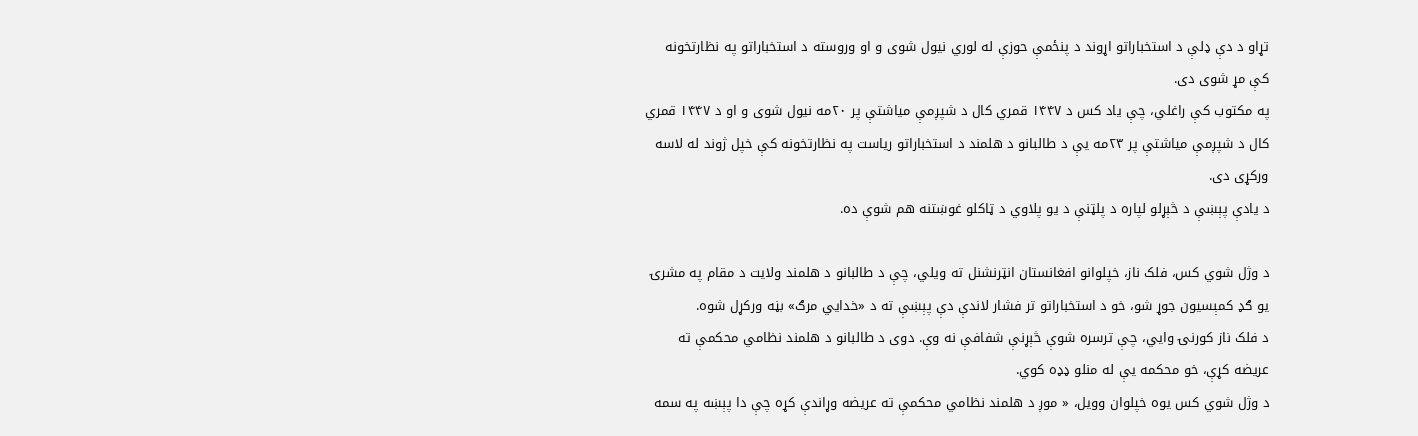تړاو د دې ډلې د استخباراتو اړوند د پنځمې حوزې له لوري نیول شوی و او وروسته د استخباراتو په نظارتخونه کې مړ شوی دی.
په مکتوب کې راغلي، چې یاد کس د ۱۴۴۷ قمري کال د شپږمې میاشتې پر ۲۰مه نیول شوی و او د ۱۴۴۷ قمري کال د شپږمې میاشتې پر ۲۳مه یې د طالبانو د هلمند د استخباراتو ریاست په نظارتخونه کې خپل ژوند له لاسه ورکړی دی.
د یادې پېښې د څېړلو لپاره د پلټنې د یو پلاوي د ټاکلو غوښتنه هم شوې ده.

د وژل شوي کس، فلک ناز، خپلوانو افغانستان انټرنشنل ته ویلي، چې د طالبانو د هلمند ولایت د مقام په مشرۍ یو ګډ کمېسیون جوړ شو، خو د استخباراتو تر فشار لاندې دې پېښې ته د «خدایي مرګ» بڼه ورکړل شوه.
د فلک ناز کورنۍ وایي، چې ترسره شوې څېړنې شفافې نه وې. دوی د طالبانو د هلمند نظامي محکمې ته عریضه کړې، خو محکمه یې له منلو ډډه کوي.
د وژل شوي کس یوه خپلوان وویل، « موږ د هلمند نظامي محکمې ته عریضه وړاندې کړه چې دا پېښه په سمه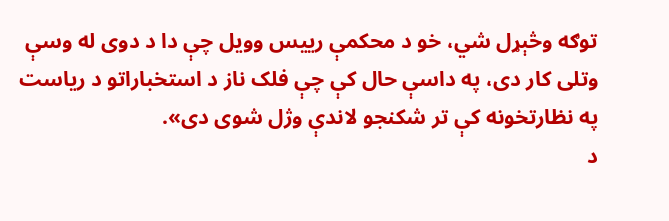توګه وڅېړل شي، خو د محکمې رییس وویل چې دا د دوی له وسې وتلی کار دی، په داسې حال کې چې فلک ناز د استخباراتو د ریاست په نظارتخونه کې تر شکنجو لاندې وژل شوی دی».
د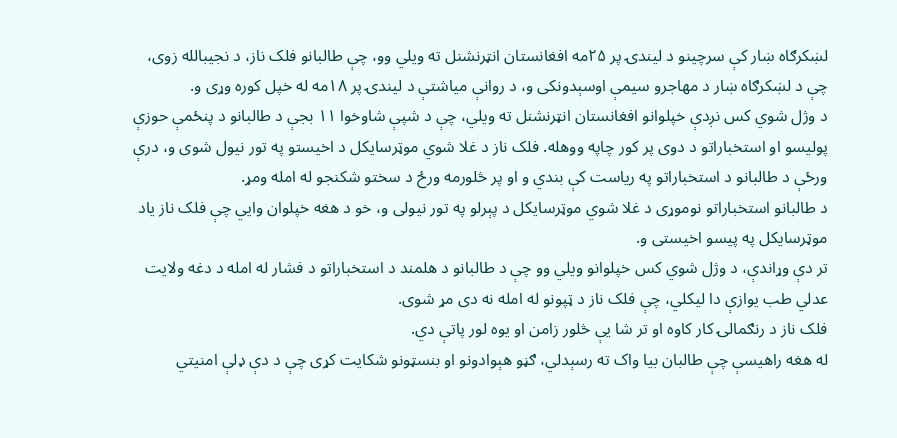لښکرګاه ښار کې سرچینو د لیندۍ پر ۲۵مه افغانستان انټرنشنل ته ویلي وو، چې طالبانو فلک ناز، د نجیبالله زوی، چې د لښکرګاه ښار د مهاجرو سیمې اوسېدونکی و، د روانې میاشتې د لیندۍ پر ۱۸مه له خپل کوره وړی و.
د وژل شوي کس نږدې خپلوانو افغانستان انټرنشنل ته ویلي، چې د شپې شاوخوا ۱۱ بجې د طالبانو د پنځمې حوزې پولیسو او استخباراتو د دوی پر کور چاپه ووهله. فلک ناز د غلا شوي موټرسایکل د اخیستو په تور نیول شوی و، درې ورځې د طالبانو د استخباراتو په ریاست کې بندي و او پر څلورمه ورځ د سختو شکنجو له امله ومړ.
د طالبانو استخباراتو نوموړی د غلا شوي موټرسایکل د پېرلو په تور نیولی و، خو د هغه خپلوان وایي چې فلک ناز یاد موټرسایکل په پیسو اخیستی و.
تر دې وړاندې، د وژل شوي کس خپلوانو ویلي وو چې د طالبانو د هلمند د استخباراتو د فشار له امله د دغه ولایت عدلي طب یوازې دا لیکلي، چې فلک ناز د ټپونو له امله نه دی مړ شوی.
فلک ناز د رنګمالۍ کار کاوه او تر شا یې څلور زامن او یوه لور پاتې دي.
له هغه راهیسې چې طالبان بیا واک ته رسېدلي، ګڼو هېوادونو او بنسټونو شکایت کړی چې د دې ډلې امنیتي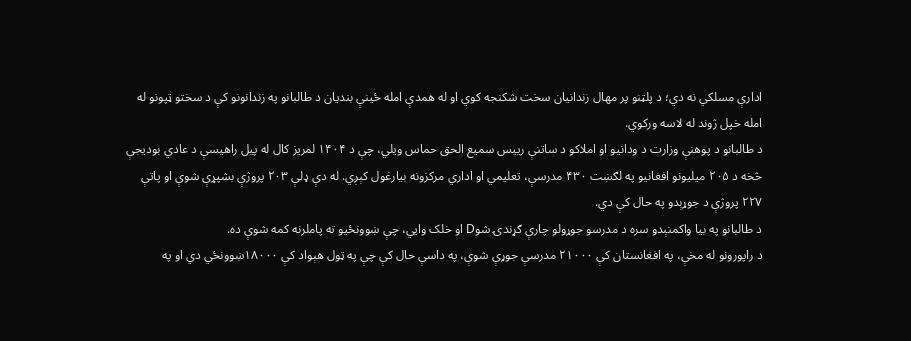ادارې مسلکي نه دي؛ د پلټنو پر مهال زندانیان سخت شکنجه کوي او له همدې امله ځینې بندیان د طالبانو په زندانونو کې د سختو ټپونو له امله خپل ژوند له لاسه ورکوي.
د طالبانو د پوهنې وزارت د ودانیو او املاکو د ساتنې رییس سمیع الحق حماس ویلي، چې د ۱۴۰۴ لمریز کال له پیل راهیسې د عادي بودیجې څخه د ۲۰۵ میلیونو افغانیو په لګښت ۴۳۰ مدرسې، تعلیمي او اداري مرکزونه بیارغول کېږي. له دې ډلې ۲۰۳ پروژې بشپړې شوې او پاتې ۲۲۷ پروژې د جوړېدو په حال کې دي.
د طالبانو په بیا واکمنېدو سره د مدرسو جوړولو چارې ګړندۍ شوD او خلک وایي، چې ښوونځيو ته پاملرنه کمه شوې ده.
د راپورونو له مخې، په افغانستان کې ۲۱۰۰۰ مدرسې جوړې شوې، په داسې حال کې چې په ټول هېواد کې ۱۸۰۰۰ښوونځي دي او په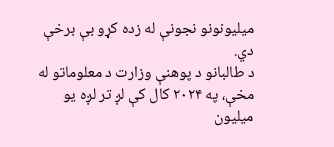میلیونونو نجونې له زده کړو بې برخې دي.
د طالبانو د پوهنې وزارت د معلوماتو له مخې، په ۲۰۲۴ کال کې لږ تر لږه یو میلیون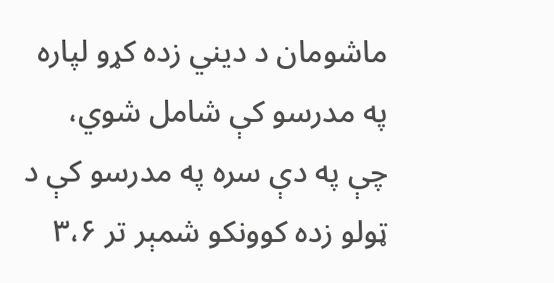ماشومان د دیني زده کړو لپاره په مدرسو کې شامل شوي، چې په دې سره په مدرسو کې د ټولو زده کوونکو شمېر تر ۳،۶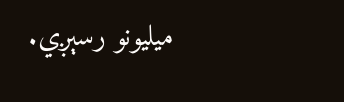میلیونو رسېږي.